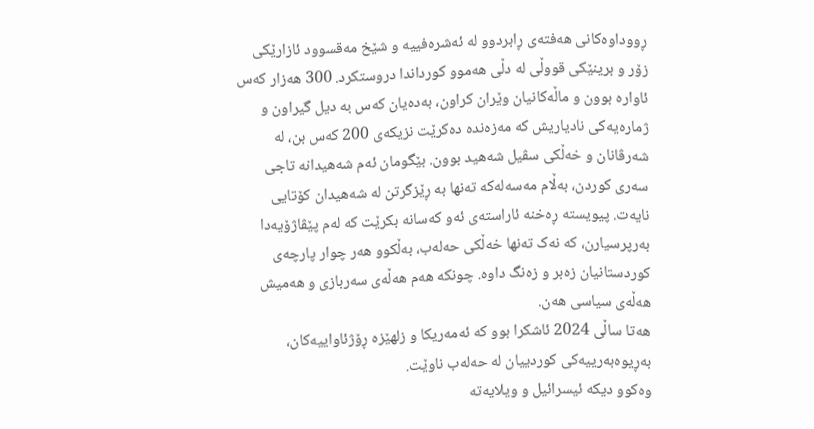ڕووداوەکانی هەفتەی ڕابردوو لە ئەشرەفییە و شێخ مەقسوود ئازارێکی زۆر و برینێکی قووڵی لە دڵی هەموو کورداندا دروستکرد. 300 هەزار کەس ئاوارە بوون و ماڵەکانیان وێران کراون، بەدەیان کەس بە دیل گیراون و ژمارەیەکی نادیاریش کە مەزەندە دەکرێت نزیکەی 200 کەس بن، لە شەرڤانان و خەڵکی سڤیل شەهید بوون. بێگومان ئەم شەهیدانە تاجی سەری کوردن، بەڵام مەسەلەکە تەنها بە ڕێزگرتن لە شەهیدان کۆتایی نایەت. پیویستە ڕەخنە ئاراستەی ئەو کەسانە بکرێت کە لەم پێڤاژۆیەدا بەرپرسیارن، کە نەک تەنها خەڵکی حەلەب، بەڵکوو هەر چوار پارچەی کوردستانیان زەبر و زەنگ داوە. چونکە هەم هەڵەی سەربازی و هەمیش هەڵەی سیاسی هەن.
هەتا ساڵی 2024 ئاشکرا بوو کە ئەمەریکا و زلهێزە ڕۆژئاواییەکان، بەڕیوەبەرییەکی کوردییان لە حەلەب ناوێت.
وەکوو دیکە ئیسرائیل و ویلایەتە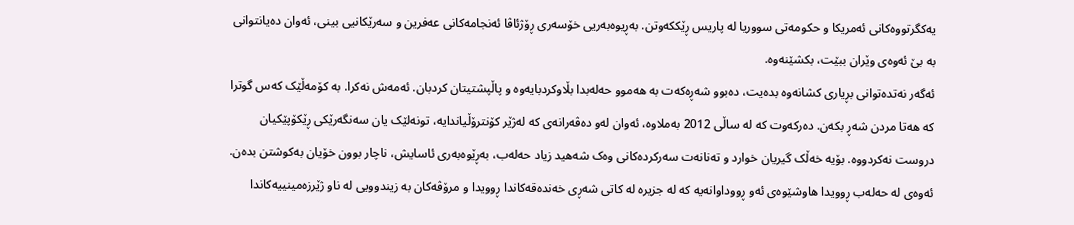یەکگرتووەکانی ئەمریکا و حکومەتی سووریا لە پاریس ڕێککەوتن. بەڕیوەبەریی خۆسەری ڕۆژئاڤا ئەنجامەکانی عەفرین و سەرێکانیی بینی، ئەوان دەیانتوانی بە بێ ئەوەی وێران ببێت، بکشێنەوە.
ئەگەر نەتدەتوانی بڕیاری کشانەوە بدەیت، دەبوو شەڕەکەت بە هەموو حەلەبدا بڵاوکردبایەوە و پاڵپشتیتان کردبان. ئەمەش نەکرا. بە کۆمەڵێک کەس گوترا کە هەتا مردن شەڕ بکەن. دەرکەوت کە لە ساڵی 2012 بەملاوە، ئەوان لەو دەڤەرانەی کە لەژێر کۆنترۆڵیاندایە، تونەلێک یان سەنگەرێکی ڕێکۆپێکیان دروست نەکردووە. بۆیە خەڵک گیریان خوارد و تەنانەت سەرکردەکانی وەک شەهید زیاد حەلەب، بەڕێوەبەری ئاسایش، ناچار بوون خۆیان بەکوشتن بدەن.
ئەوەی لە حەلەب ڕوویدا هاوشێوەی ئەو ڕووداوانەیە کە لە جزیرە لە کاتی شەڕی خەندەقەکاندا ڕوویدا و مرۆڤەکان بە زیندوویی لە ناو ژێرزەمینییەکاندا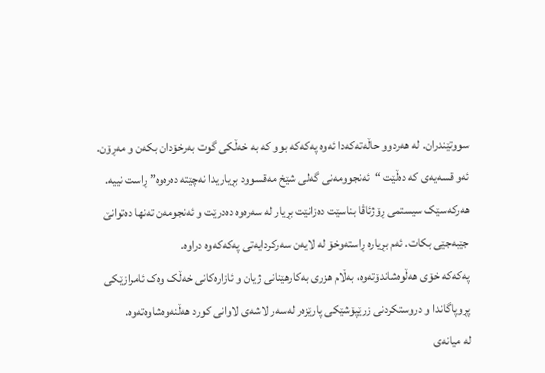سووتێندران. لە هەردوو حاڵەتەکەدا ئەوە پەکەکە بوو کە بە خەڵکی گوت بەرخۆدان بکەن و مەڕۆن.
ئەو قسەیەی کە دەڵێت “ئەنجوومەنی گەلی شێخ مەقسوود بڕیاریدا نەچێتە دەرەوە” ڕاست نییە. هەرکەسێک سیستمی ڕۆژئاڤا بناسێت دەزانێت بڕیار لە سەرەوە دەدرێت و ئەنجومەن تەنها دەتوانێ جێبەجێی بکات. ئەم بڕیارە ڕاستەوخۆ لە لایەن سەرکردایەتی پەکەکەوە دراوە.
پەکەکە خۆی هەڵوەشاندۆتەوە، بەڵام هزری بەکارهێنانی ژیان و ئازارەکانی خەڵک وەک ئامرازێکی پڕوپاگاندا و دروستکردنی زرێپۆشێکی پارێزەر لەسەر لاشەی لاوانی کورد هەڵنەوەشاوەتەوە.
لە میانەی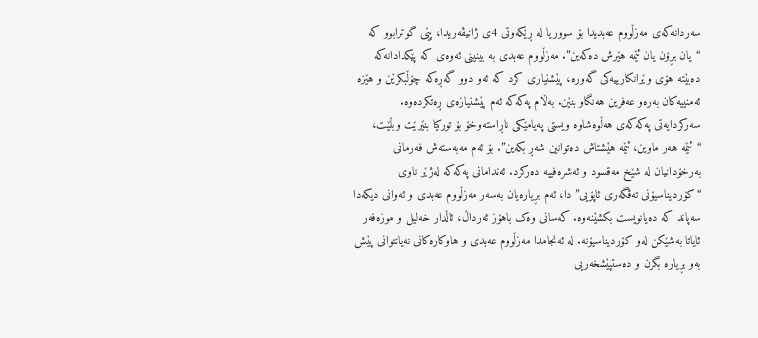سەردانەکەی مەزڵووم عەبدیدا بۆ سووریا لە ڕێکەوتی 4ی ژانیڤەریدا، پێی گوترابوو کە “یان بڕۆن یان ئێمە هێرش دەکەین”. مەزڵووم عەبدی بە بینینی ئەوەی کە پێکدادانەکە دەبێتە هۆی وێرانکارییەکی گەورە، پێشنیاری کرد کە ئەو دوو گەڕەکە چۆڵبکرێن و هێزە ئەمنییەکان بەرەو عەفرین هەنگاو بنێن. بەڵام پەکەکە ئەم پێشنیازەی ڕەتکردەوە.
سەرکردایەتی پەکەکەی هەڵوەشاوە ویستی پەیامێکی ناڕاستەوخۆ بۆ تورکیا بنێرێت وبڵێت، “ئێمە هەر ماوین، ئێمە هێشتاش دەتوانین شەڕ بکەین”. بۆ ئەم مەبەستەش فەرمانی بەرخۆدانیان لە شێخ مەقسود و ئەشرەفییە دەرکرد. ئەندامانی پەکەکە لەژێر ناوی “کۆردیناسیۆنی تەڤگەری ئاپۆیی”دا، ئەم بڕیارەیان بەسەر مەزڵووم عەبدی و ئەوانی دیکەدا سەپاند کە دەیانویست بکشێنەوە. کەسانی وەک باهۆز ئەرداڵ، ئاڵدار خەلیل و موزەفەر ئایاتا بەشێکن لەو کۆردیناسیۆنە. لە ئەنجامدا مەزڵووم عەبدی و هاوکارەکانی نەیانتوانی پێش بەو بڕیارە بگرن و دەستپێشخەریی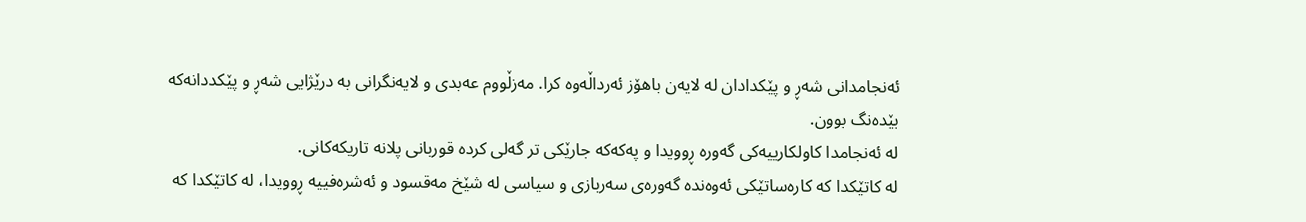ئەنجامدانی شەڕ و پێکدادان لە لایەن باهۆز ئەرداڵەوە کرا. مەزڵووم عەبدی و لایەنگرانی بە درێژایی شەڕ و پێکددانەکە بێدەنگ بوون.
لە ئەنجامدا کاولکارییەکی گەورە ڕوویدا و پەکەکە جارێکی تر گەلی کردە قوربانی پلانە تاریکەکانی.
لە کاتێکدا کە کارەساتێکی ئەوەندە گەورەی سەربازی و سیاسی لە شێخ مەقسود و ئەشرەفییە ڕوویدا، لە کاتێکدا کە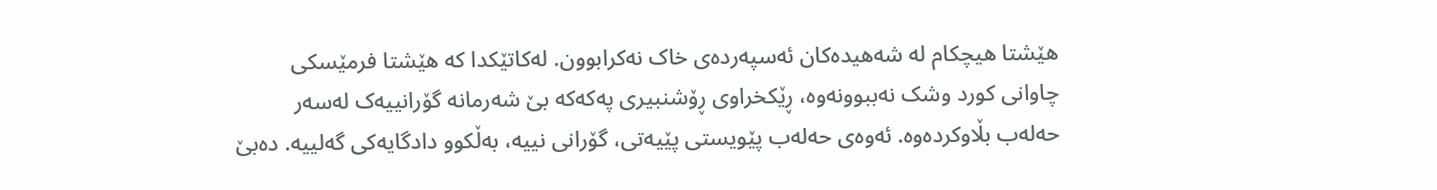هێشتا هیچکام لە شەهیدەکان ئەسپەردەی خاک نەکرابوون. لەکاتێکدا کە هێشتا فرمێسکی چاوانی کورد وشک نەببوونەوە، ڕێکخراوی ڕۆشنبیری پەکەکە بێ شەرمانە گۆرانییەک لەسەر حەلەب بڵاوکردەوە. ئەوەی حەلەب پێویستی پێیەتی، گۆرانی نییە، بەڵکوو دادگایەکی گەلییە. دەبێ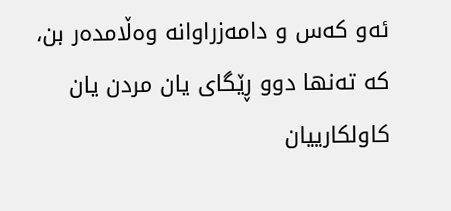ئەو کەس و دامەزراوانە وەڵامدەر بن، کە تەنها دوو ڕێگای یان مردن یان کاولکارییان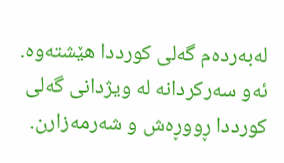لەبەردەم گەلی کورددا هێشتەوە. ئەو سەرکردانە لە ویژدانی گەلی کورددا ڕووڕەش و شەرمەزارن.